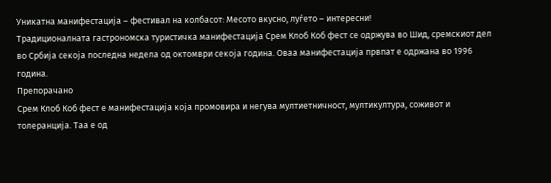Уникатна манифестација – фестивал на колбасот: Месото вкусно, луѓето – интересни!
Традиционалната гастрономска туристичка манифестација Срем Клоб Коб фест се одржува во Шид, сремскиот дел во Србија секоја последна недела од октомври секоја година. Оваа манифестација првпат е одржана во 1996 година.
Препорачано
Срем Клоб Коб фест е манифестација која промовира и негува мултиетничност, мултикултура, соживот и толеранција. Таа е од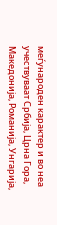меѓународен карактер и во неа учествуваат Србија, Црна Гора, Македонија, Романија, Унгарија,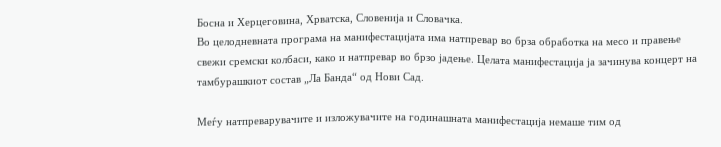Босна и Херцеговина, Хрватска, Словенија и Словачка.
Во целодневната програма на манифестацијата има натпревар во брза обработка на месо и правење свежи сремски колбаси, како и натпревар во брзо јадење. Целата манифестација ја зачинува концерт на тамбурашкиот состав „Ла Банда“ од Нови Сад.

Меѓу натпреварувачите и изложувачите на годинашната манифестација немаше тим од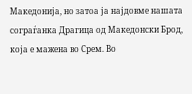Македонија, но затоа ја најдовме нашата сограѓанка Драгица од Македонски Брод, која е мажена во Срем. Во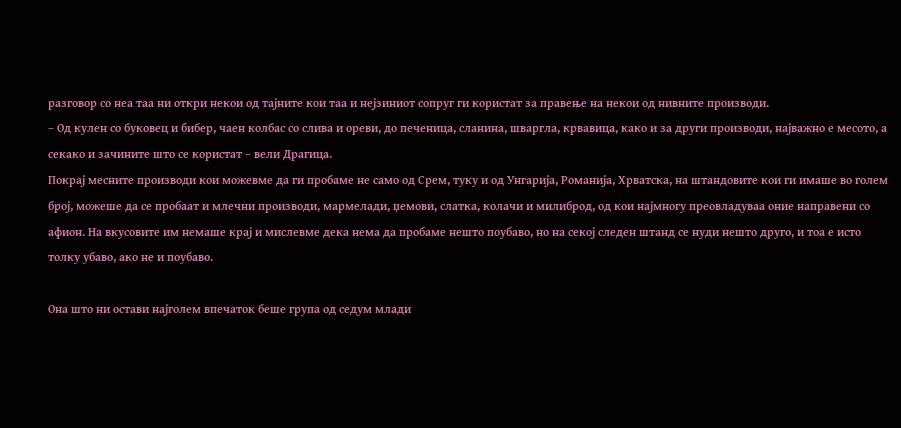разговор со неа таа ни откри некои од тајните кои таа и нејзиниот сопруг ги користат за правење на некои од нивните производи.
– Од кулен со буковец и бибер, чаен колбас со слива и ореви, до печеница, сланина, шваргла, крвавица, како и за други производи, најважно е месото, а секако и зачините што се користат – вели Драгица.
Покрај месните производи кои можевме да ги пробаме не само од Срем, туку и од Унгарија, Романија, Хрватска, на штандовите кои ги имаше во голем број, можеше да се пробаат и млечни производи, мармелади, џемови, слатка, колачи и милиброд, од кои најмногу преовладуваа оние направени со афион. На вкусовите им немаше крај и мислевме дека нема да пробаме нешто поубаво, но на секој следен штанд се нуди нешто друго, и тоа е исто толку убаво, ако не и поубаво.

Она што ни остави најголем впечаток беше група од седум млади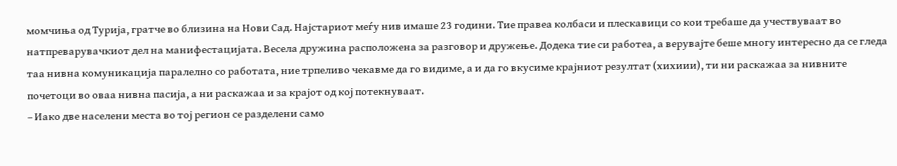момчиња од Турија, гратче во близина на Нови Сад. Најстариот меѓу нив имаше 23 години. Тие правеа колбаси и плескавици со кои требаше да учествуваат во натпреварувачкиот дел на манифестацијата. Весела дружина расположена за разговор и дружење. Додека тие си работеа, а верувајте беше многу интересно да се гледа таа нивна комуникација паралелно со работата, ние трпеливо чекавме да го видиме, а и да го вкусиме крајниот резултат (хихиии), ти ни раскажаа за нивните почетоци во оваа нивна пасија, а ни раскажаа и за крајот од кој потекнуваат.
– Иако две населени места во тој регион се разделени само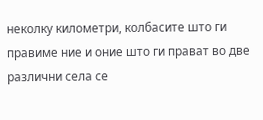неколку километри, колбасите што ги правиме ние и оние што ги прават во две различни села се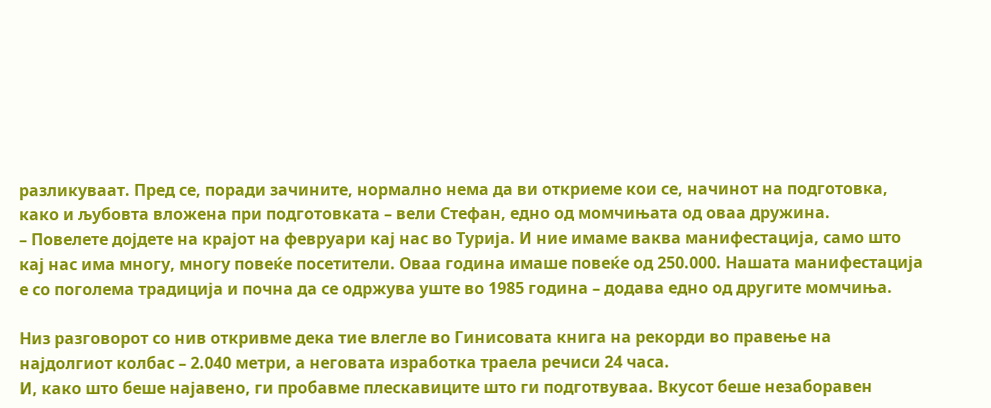разликуваат. Пред се, поради зачините, нормално нема да ви откриеме кои се, начинот на подготовка, како и љубовта вложена при подготовката – вели Стефан, едно од момчињата од оваа дружина.
– Повелете дојдете на крајот на февруари кај нас во Турија. И ние имаме ваква манифестација, само што кај нас има многу, многу повеќе посетители. Оваа година имаше повеќе од 250.000. Нашата манифестација е со поголема традиција и почна да се одржува уште во 1985 година – додава едно од другите момчиња.

Низ разговорот со нив откривме дека тие влегле во Гинисовата книга на рекорди во правење на најдолгиот колбас – 2.040 метри, а неговата изработка траела речиси 24 часа.
И, како што беше најавено, ги пробавме плескавиците што ги подготвуваа. Вкусот беше незаборавен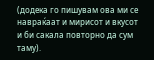(додека го пишувам ова ми се навраќаат и мирисот и вкусот и би сакала повторно да сум таму).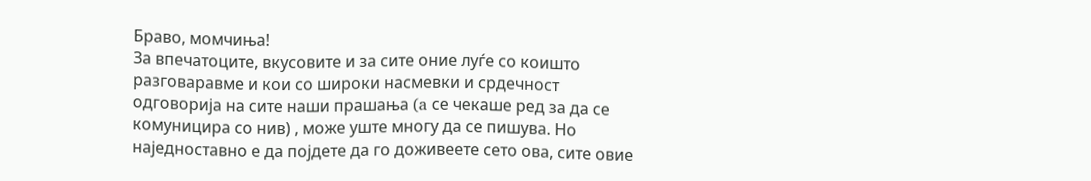Браво, момчиња!
За впечатоците, вкусовите и за сите оние луѓе со коишто разговаравме и кои со широки насмевки и срдечност одговорија на сите наши прашања (a се чекаше ред за да се комуницира со нив) , може уште многу да се пишува. Но наједноставно е да појдете да го доживеете сето ова, сите овие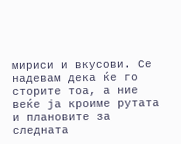мириси и вкусови. Се надевам дека ќе го сторите тоа, а ние веќе ја кроиме рутата и плановите за следната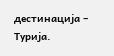дестинација – Турија.